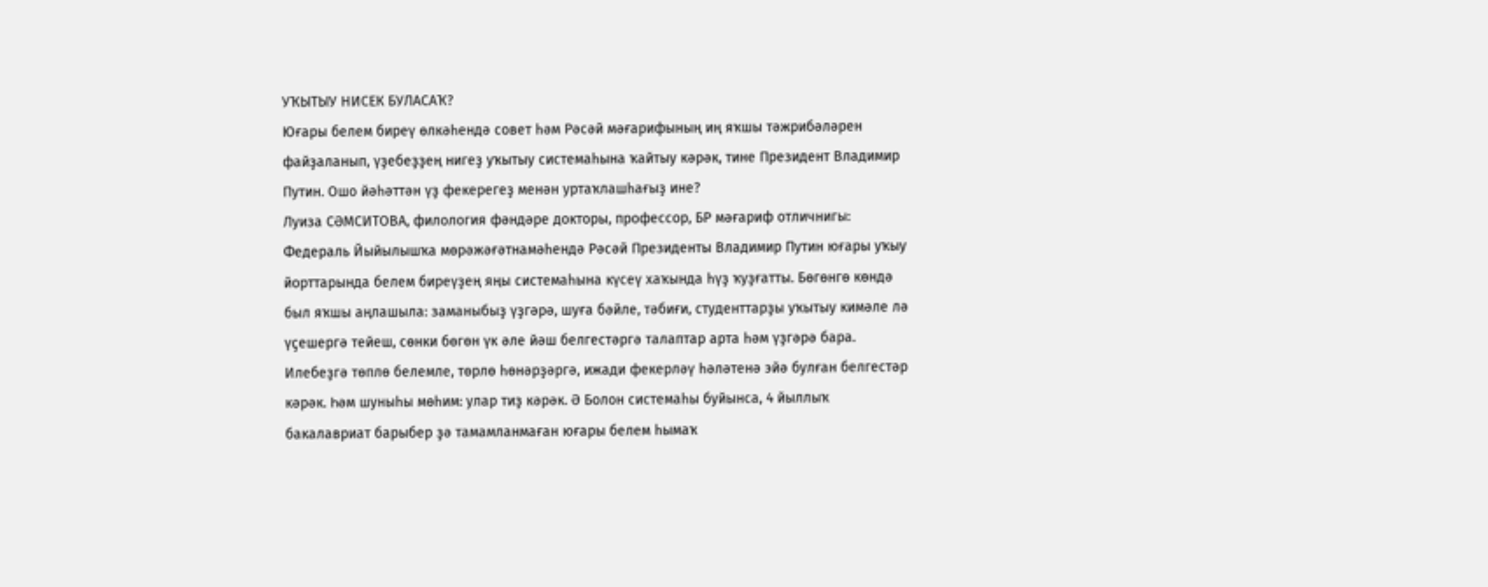УҠЫТЫУ НИСЕК БУЛАСАҠ?
Юғары белем биреү өлкәһендә совет һәм Рәсәй мәғарифының иң яҡшы тәжрибәләрен файҙаланып, үҙебеҙҙең нигеҙ уҡытыу системаһына ҡайтыу кәрәк, тине Президент Владимир Путин. Ошо йәһәттән үҙ фекерегеҙ менән уртаҡлашһағыҙ ине?
Луиза СӘМСИТОВА, филология фәндәре докторы, профессор, БР мәғариф отличнигы: Федераль Йыйылышҡа мөрәжәғәтнамәһендә Рәсәй Президенты Владимир Путин юғары уҡыу йорттарында белем биреүҙең яңы системаһына күсеү хаҡында һүҙ ҡуҙғатты. Бөгөнгө көндә был яҡшы аңлашыла: заманыбыҙ үҙгәрә, шуға бәйле, тәбиғи, студенттарҙы уҡытыу кимәле лә үҫешергә тейеш, сөнки бөгөн үк әле йәш белгестәргә талаптар арта һәм үҙгәрә бара. Илебеҙгә төплө белемле, төрлө һөнәрҙәргә, ижади фекерләү һәләтенә эйә булған белгестәр кәрәк. Һәм шуныһы мөһим: улар тиҙ кәрәк. Ә Болон системаһы буйынса, 4 йыллыҡ бакалавриат барыбер ҙә тамамланмаған юғары белем һымаҡ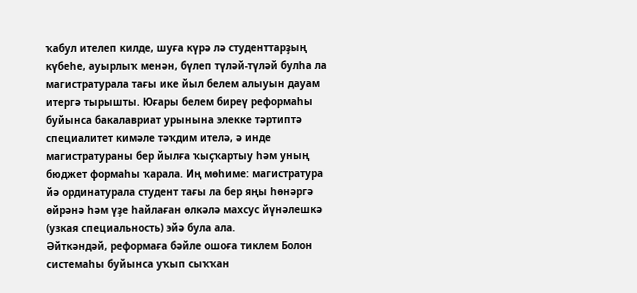ҡабул ителеп килде, шуға күрә лә студенттарҙың күбеһе, ауырлыҡ менән, бүлеп түләй-түләй булһа ла магистратурала тағы ике йыл белем алыуын дауам итергә тырышты. Юғары белем биреү реформаһы буйынса бакалавриат урынына элекке тәртиптә специалитет кимәле тәҡдим ителә, ә инде магистратураны бер йылға ҡыҫҡартыу һәм уның бюджет формаһы ҡарала. Иң мөһиме: магистратура йә ординатурала студент тағы ла бер яңы һөнәргә өйрәнә һәм үҙе һайлаған өлкәлә махсус йүнәлешкә (узкая специальность) эйә була ала.
Әйткәндәй, реформаға бәйле ошоға тиклем Болон системаһы буйынса уҡып сыҡҡан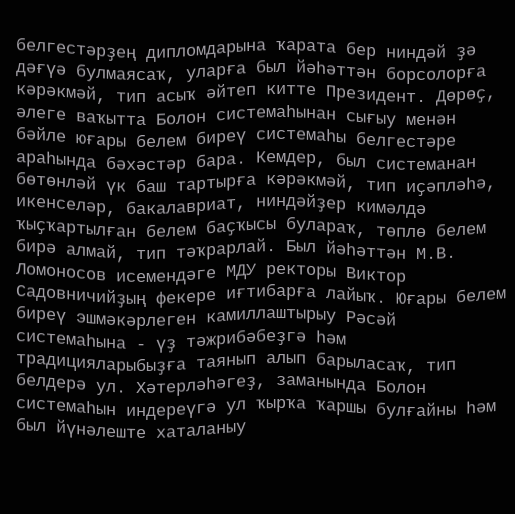белгестәрҙең дипломдарына ҡарата бер ниндәй ҙә дәғүә булмаясаҡ, уларға был йәһәттән борсолорға кәрәкмәй, тип асыҡ әйтеп китте Президент. Дөрөҫ, әлеге ваҡытта Болон системаһынан сығыу менән бәйле юғары белем биреү системаһы белгестәре араһында бәхәстәр бара. Кемдер, был системанан бөтөнләй үк баш тартырға кәрәкмәй, тип иҫәпләһә, икенселәр, бакалавриат, ниндәйҙер кимәлдә ҡыҫҡартылған белем баҫҡысы булараҡ, төплө белем бирә алмай, тип тәҡрарлай. Был йәһәттән М.В. Ломоносов исемендәге МДУ ректоры Виктор Садовничийҙың фекере иғтибарға лайыҡ. Юғары белем биреү эшмәкәрлеген камиллаштырыу Рәсәй системаһына - үҙ тәжрибәбеҙгә һәм традицияларыбыҙға таянып алып барыласаҡ, тип белдерә ул. Хәтерләһәгеҙ, заманында Болон системаһын индереүгә ул ҡырҡа ҡаршы булғайны һәм был йүнәлеште хаталаныу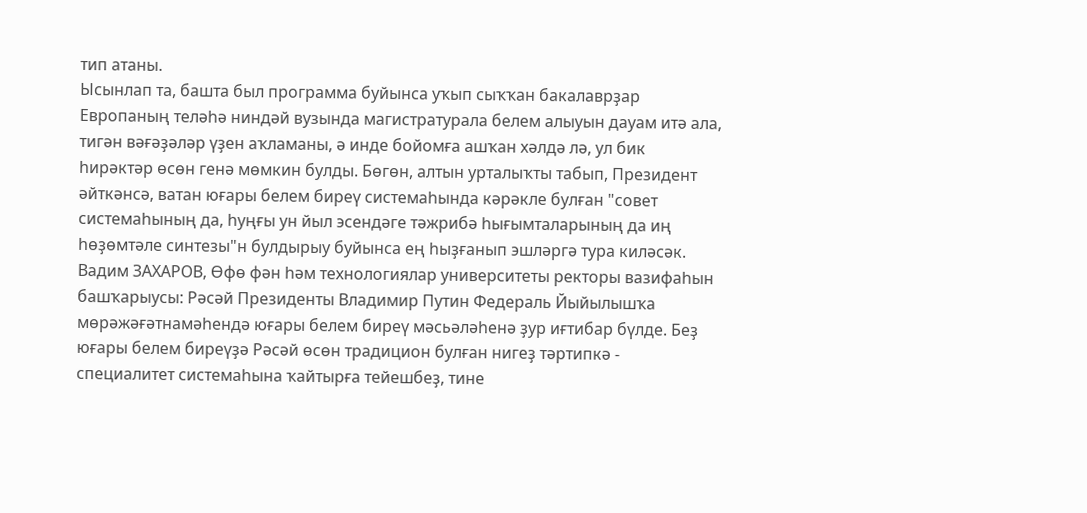тип атаны.
Ысынлап та, башта был программа буйынса уҡып сыҡҡан бакалаврҙар Европаның теләһә ниндәй вузында магистратурала белем алыуын дауам итә ала, тигән вәғәҙәләр үҙен аҡламаны, ә инде бойомға ашҡан хәлдә лә, ул бик һирәктәр өсөн генә мөмкин булды. Бөгөн, алтын урталыҡты табып, Президент әйткәнсә, ватан юғары белем биреү системаһында кәрәкле булған "совет системаһының да, һуңғы ун йыл эсендәге тәжрибә һығымталарының да иң һөҙөмтәле синтезы"н булдырыу буйынса ең һыҙғанып эшләргә тура киләсәк.
Вадим ЗАХАРОВ, Өфө фән һәм технологиялар университеты ректоры вазифаһын башҡарыусы: Рәсәй Президенты Владимир Путин Федераль Йыйылышҡа мөрәжәғәтнамәһендә юғары белем биреү мәсьәләһенә ҙур иғтибар бүлде. Беҙ юғары белем биреүҙә Рәсәй өсөн традицион булған нигеҙ тәртипкә - специалитет системаһына ҡайтырға тейешбеҙ, тине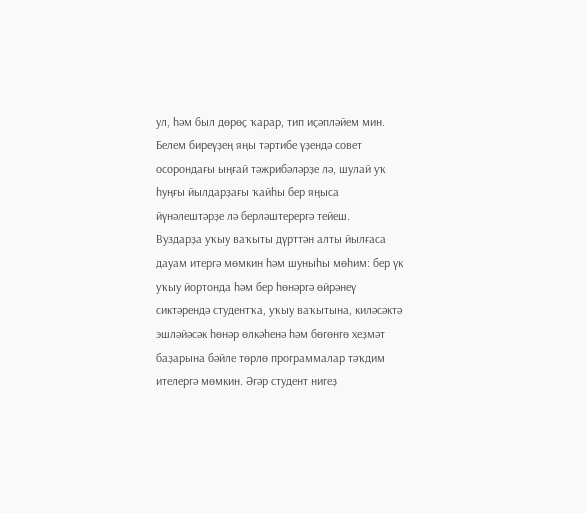ул, һәм был дөрөҫ ҡарар, тип иҫәпләйем мин. Белем биреүҙең яңы тәртибе үҙендә совет осорондағы ыңғай тәжрибәләрҙе лә, шулай уҡ һуңғы йылдарҙағы ҡайһы бер яңыса йүнәлештәрҙе лә берләштерергә тейеш.
Вуздарҙа уҡыу ваҡыты дүрттән алты йылғаса дауам итергә мөмкин һәм шуныһы мөһим: бер үк уҡыу йортонда һәм бер һөнәргә өйрәнеү сиктәрендә студентҡа, уҡыу ваҡытына, киләсәктә эшләйәсәк һөнәр өлкәһенә һәм бөгөнгө хеҙмәт баҙарына бәйле төрлө программалар тәҡдим ителергә мөмкин. Әгәр студент нигеҙ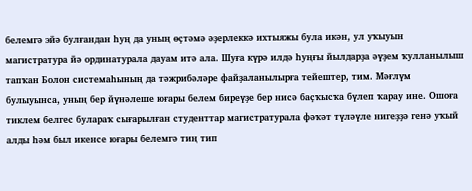белемгә эйә булғандан һуң да уның өҫтәмә әҙерлеккә ихтыяжы була икән, ул уҡыуын магистратура йә ординатурала дауам итә ала. Шуға күрә илдә һуңғы йылдарҙа әүҙем ҡулланылыш тапҡан Болон системаһының да тәжрибәләре файҙаланылырға тейештер, тим. Мәғлүм булыуынса, уның бер йүнәлеше юғары белем биреүҙе бер нисә баҫҡысҡа бүлеп ҡарау ине. Ошоға тиклем белгес булараҡ сығарылған студенттар магистратурала фәҡәт түләүле нигеҙҙә генә уҡый алды һәм был икенсе юғары белемгә тиң тип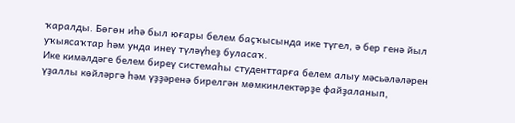ҡаралды. Бөгөн иһә был юғары белем баҫҡысында ике түгел, ә бер генә йыл уҡыясаҡтар һәм унда инеү түләүһеҙ буласаҡ.
Ике кимәлдәге белем биреү системаһы студенттарға белем алыу мәсьәләләрен үҙаллы көйләргә һәм үҙҙәренә бирелгән мөмкинлектәрҙе файҙаланып,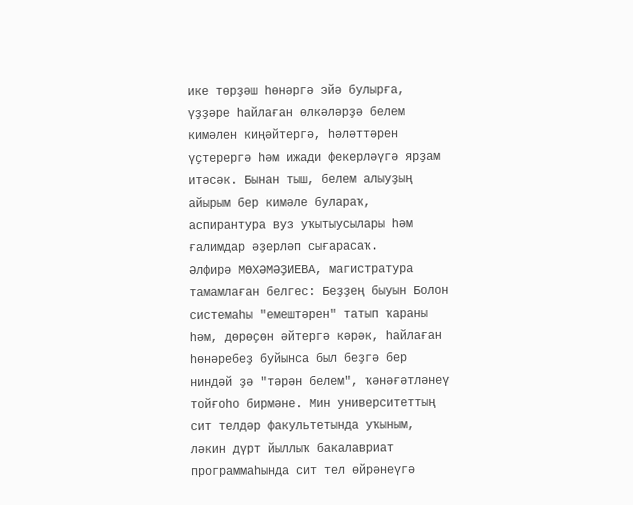ике төрҙәш һөнәргә эйә булырға, үҙҙәре һайлаған өлкәләрҙә белем кимәлен киңәйтергә, һәләттәрен үҫтерергә һәм ижади фекерләүгә ярҙам итәсәк. Бынан тыш, белем алыуҙың айырым бер кимәле булараҡ, аспирантура вуз уҡытыусылары һәм ғалимдар әҙерләп сығарасаҡ.
Әлфирә МӨХӘМӘҘИЕВА, магистратура тамамлаған белгес: Беҙҙең быуын Болон системаһы "емештәрен" татып ҡараны һәм, дөрөҫөн әйтергә кәрәк, һайлаған һөнәребеҙ буйынса был беҙгә бер ниндәй ҙә "тәрән белем", ҡәнәғәтләнеү тойғоһо бирмәне. Мин университеттың сит телдәр факультетында уҡыным, ләкин дүрт йыллыҡ бакалавриат программаһында сит тел өйрәнеүгә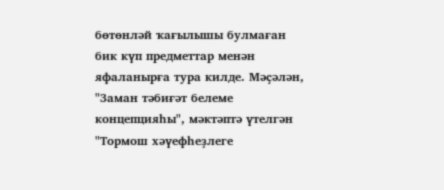бөтөнләй ҡағылышы булмаған бик күп предметтар менән яфаланырға тура килде. Мәҫәлән, "Заман тәбиғәт белеме концепцияһы", мәктәптә үтелгән "Тормош хәүефһеҙлеге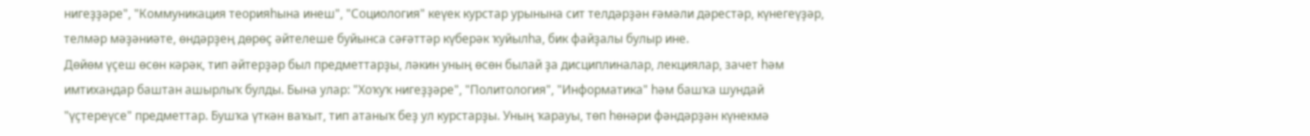нигеҙҙәре", "Коммуникация теорияһына инеш", "Социология" кеүек курстар урынына сит телдәрҙән ғәмәли дәрестәр, күнегеүҙәр, телмәр мәҙәниәте, өндәрҙең дөрөҫ әйтелеше буйынса сәғәттәр күберәк ҡуйылһа, бик файҙалы булыр ине.
Дөйөм үҫеш өсөн кәрәк, тип әйтерҙәр был предметтарҙы, ләкин уның өсөн былай ҙа дисциплиналар, лекциялар, зачет һәм имтихандар баштан ашырлыҡ булды. Бына улар: "Хоҡуҡ нигеҙҙәре", "Политология", "Информатика" һәм башҡа шундай "үҫтереүсе" предметтар. Бушҡа үткән ваҡыт, тип атаныҡ беҙ ул курстарҙы. Уның ҡарауы, төп һөнәри фәндәрҙән күнекмә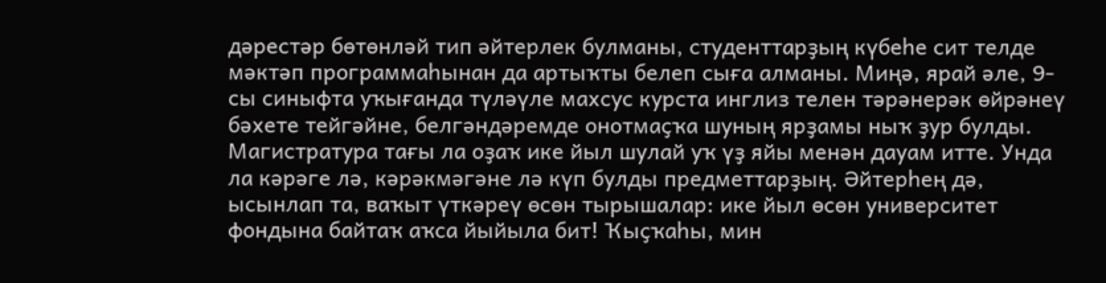дәрестәр бөтөнләй тип әйтерлек булманы, студенттарҙың күбеһе сит телде мәктәп программаһынан да артыҡты белеп сыға алманы. Миңә, ярай әле, 9-сы синыфта уҡығанда түләүле махсус курста инглиз телен тәрәнерәк өйрәнеү бәхете тейгәйне, белгәндәремде онотмаҫҡа шуның ярҙамы ныҡ ҙур булды. Магистратура тағы ла оҙаҡ ике йыл шулай уҡ үҙ яйы менән дауам итте. Унда ла кәрәге лә, кәрәкмәгәне лә күп булды предметтарҙың. Әйтерһең дә, ысынлап та, ваҡыт үткәреү өсөн тырышалар: ике йыл өсөн университет фондына байтаҡ аҡса йыйыла бит! Ҡыҫҡаһы, мин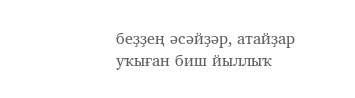беҙҙең әсәйҙәр, атайҙар уҡыған биш йыллыҡ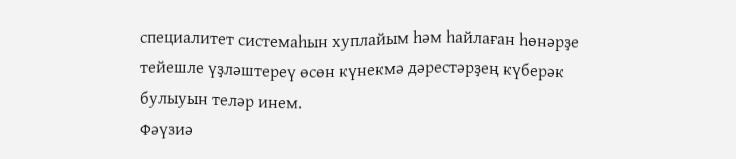специалитет системаһын хуплайым һәм һайлаған һөнәрҙе тейешле үҙләштереү өсөн күнекмә дәрестәрҙең күберәк булыуын теләр инем.
Фәүзиә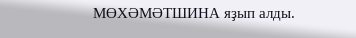МӨХӘМӘТШИНА яҙып алды.